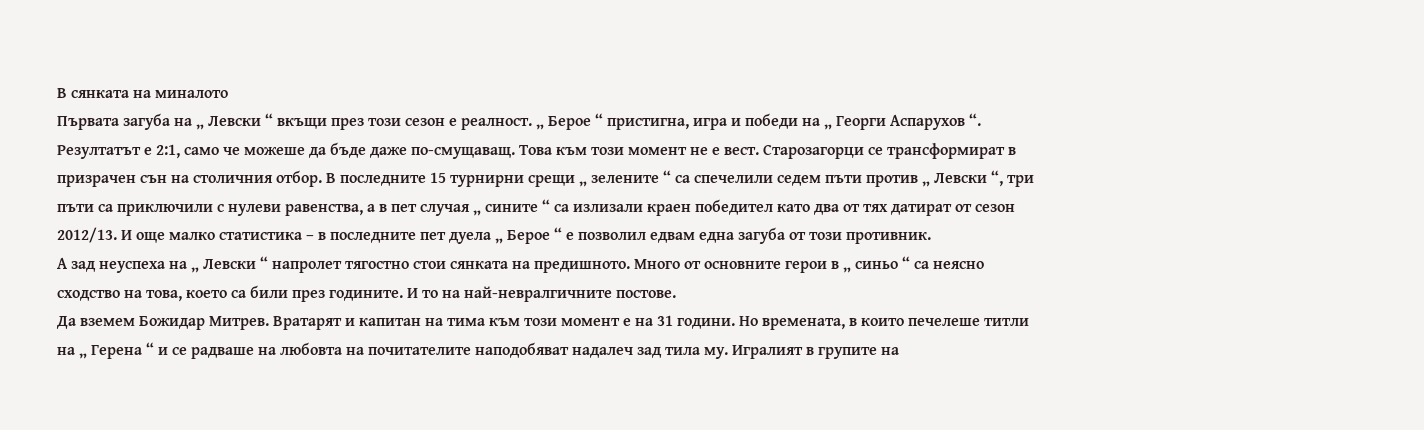В сянката на миналото
Първата загуба на „ Левски “ вкъщи през този сезон е реалност. „ Берое “ пристигна, игра и победи на „ Георги Аспарухов “. Резултатът е 2:1, само че можеше да бъде даже по-смущаващ. Това към този момент не е вест. Старозагорци се трансформират в призрачен сън на столичния отбор. В последните 15 турнирни срещи „ зелените “ са спечелили седем пъти против „ Левски “, три пъти са приключили с нулеви равенства, а в пет случая „ сините “ са излизали краен победител като два от тях датират от сезон 2012/13. И още малко статистика – в последните пет дуела „ Берое “ е позволил едвам една загуба от този противник.
А зад неуспеха на „ Левски “ напролет тягостно стои сянката на предишното. Много от основните герои в „ синьо “ са неясно сходство на това, което са били през годините. И то на най-невралгичните постове.
Да вземем Божидар Митрев. Вратарят и капитан на тима към този момент е на 31 години. Но времената, в които печелеше титли на „ Герена “ и се радваше на любовта на почитателите наподобяват надалеч зад тила му. Игралият в групите на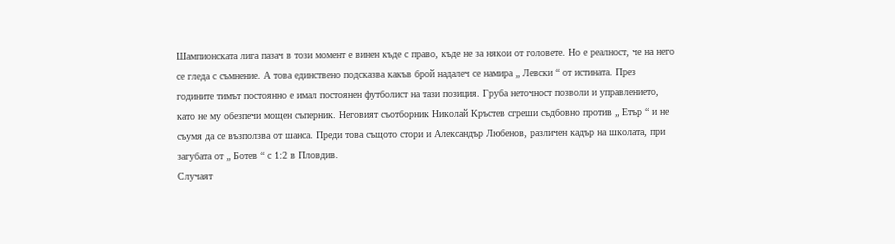Шампионската лига пазач в този момент е винен къде с право, къде не за някои от головете. Но е реалност, че на него се гледа с съмнение. А това единствено подсказва какъв брой надалеч се намира „ Левски “ от истината. През годините тимът постоянно е имал постоянен футболист на тази позиция. Груба неточност позволи и управлението, като не му обезпечи мощен съперник. Неговият съотборник Николай Кръстев сгреши съдбовно против „ Етър “ и не съумя да се възползва от шанса. Преди това същото стори и Александър Любенов, различен кадър на школата, при загубата от „ Ботев “ с 1:2 в Пловдив.
Случаят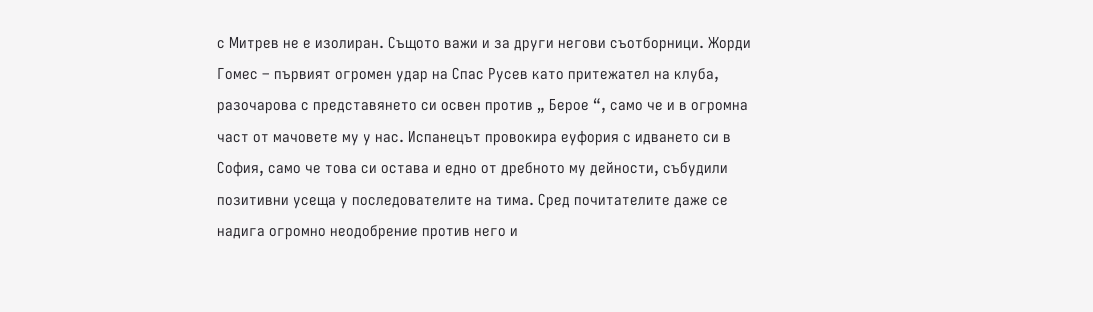с Митрев не е изолиран. Същото важи и за други негови съотборници. Жорди Гомес – първият огромен удар на Спас Русев като притежател на клуба, разочарова с представянето си освен против „ Берое “, само че и в огромна част от мачовете му у нас. Испанецът провокира еуфория с идването си в София, само че това си остава и едно от дребното му дейности, събудили позитивни усеща у последователите на тима. Сред почитателите даже се надига огромно неодобрение против него и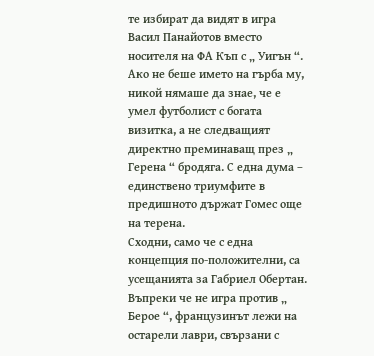те избират да видят в игра Васил Панайотов вместо носителя на ФА Къп с „ Уигън “. Ако не беше името на гърба му, никой нямаше да знае, че е умел футболист с богата визитка, а не следващият директно преминаващ през „ Герена “ бродяга. С една дума – единствено триумфите в предишното държат Гомес още на терена.
Сходни, само че с една концепция по-положителни, са усещанията за Габриел Обертан. Въпреки че не игра против „ Берое “, французинът лежи на остарели лаври, свързани с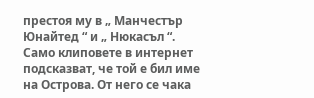престоя му в „ Манчестър Юнайтед “ и „ Нюкасъл “. Само клиповете в интернет подсказват, че той е бил име на Острова. От него се чака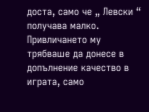доста, само че „ Левски “ получава малко. Привличането му трябваше да донесе в допълнение качество в играта, само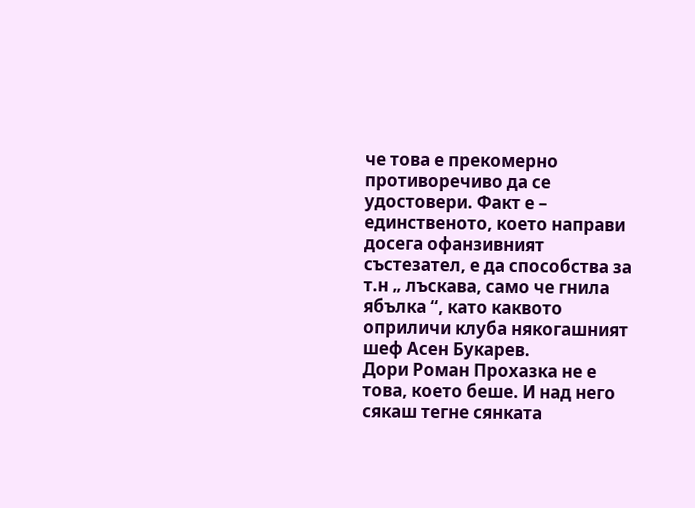че това е прекомерно противоречиво да се удостовери. Факт е – единственото, което направи досега офанзивният състезател, е да способства за т.н „ лъскава, само че гнила ябълка “, като каквото оприличи клуба някогашният шеф Асен Букарев.
Дори Роман Прохазка не е това, което беше. И над него сякаш тегне сянката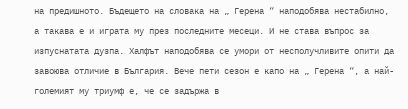на предишното. Бъдещето на словака на „ Герена “ наподобява нестабилно, а такава е и играта му през последните месеци. И не става въпрос за изпуснатата дузпа. Халфът наподобява се умори от несполучливите опити да завоюва отличие в България. Вече пети сезон е капо на „ Герена “, а най-големият му триумф е, че се задържа в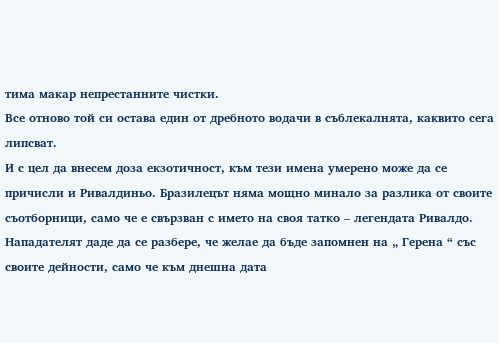тима макар непрестанните чистки.
Все отново той си остава един от дребното водачи в съблекалнята, каквито сега липсват.
И с цел да внесем доза екзотичност, към тези имена умерено може да се причисли и Ривалдиньо. Бразилецът няма мощно минало за разлика от своите съотборници, само че е свързван с името на своя татко – легендата Ривалдо.
Нападателят даде да се разбере, че желае да бъде запомнен на „ Герена “ със своите дейности, само че към днешна дата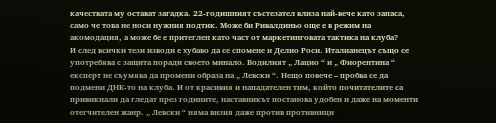качествата му остават загадка. 22-годишният състезател влиза най-вече като запаса, само че това не носи нужния подтик. Може би Ривалдиньо още е в режим на акомодация, а може бе е притеглен като част от маркетинговата тактика на клуба?
И след всички тези изводи е хубаво да се спомене и Делио Роси. Италианецът също се употребява с защита поради своето минало. Водилият „ Лацио “ и „ Фиорентина “ експерт не съумява да промени образа на „ Левски “. Нещо повече – пробва се да подмени ДНК-то на клуба. И от красивия и нападателен тим, който почитателите са привикнали да гледат през годините, наставникът постанова удобен и даже на моменти отегчителен жанр. „ Левски “ няма визия даже против противници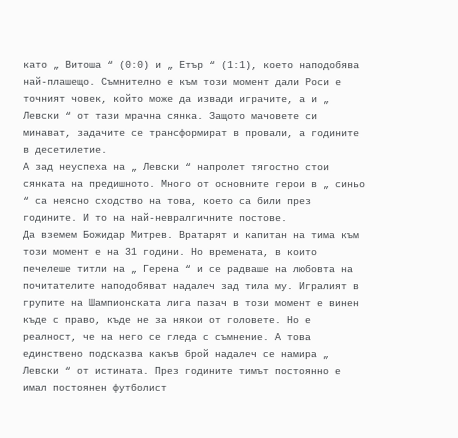като „ Витоша “ (0:0) и „ Етър “ (1:1), което наподобява най-плашещо. Съмнително е към този момент дали Роси е точният човек, който може да извади играчите, а и „ Левски “ от тази мрачна сянка. Защото мачовете си минават, задачите се трансформират в провали, а годините в десетилетие.
А зад неуспеха на „ Левски “ напролет тягостно стои сянката на предишното. Много от основните герои в „ синьо “ са неясно сходство на това, което са били през годините. И то на най-невралгичните постове.
Да вземем Божидар Митрев. Вратарят и капитан на тима към този момент е на 31 години. Но времената, в които печелеше титли на „ Герена “ и се радваше на любовта на почитателите наподобяват надалеч зад тила му. Игралият в групите на Шампионската лига пазач в този момент е винен къде с право, къде не за някои от головете. Но е реалност, че на него се гледа с съмнение. А това единствено подсказва какъв брой надалеч се намира „ Левски “ от истината. През годините тимът постоянно е имал постоянен футболист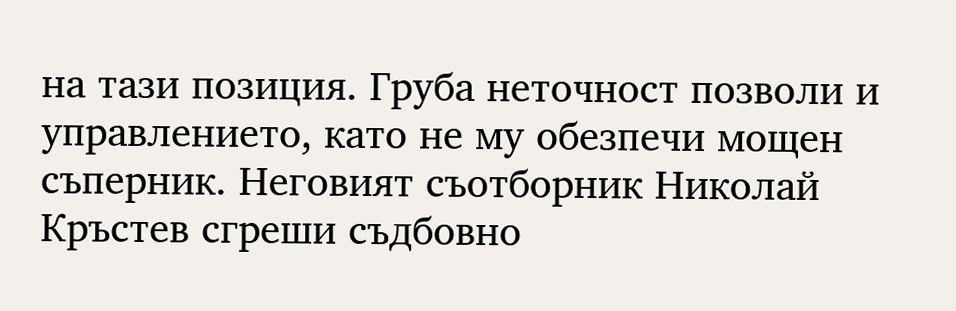на тази позиция. Груба неточност позволи и управлението, като не му обезпечи мощен съперник. Неговият съотборник Николай Кръстев сгреши съдбовно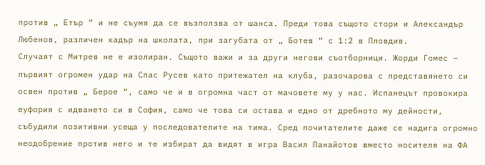против „ Етър “ и не съумя да се възползва от шанса. Преди това същото стори и Александър Любенов, различен кадър на школата, при загубата от „ Ботев “ с 1:2 в Пловдив.
Случаят с Митрев не е изолиран. Същото важи и за други негови съотборници. Жорди Гомес – първият огромен удар на Спас Русев като притежател на клуба, разочарова с представянето си освен против „ Берое “, само че и в огромна част от мачовете му у нас. Испанецът провокира еуфория с идването си в София, само че това си остава и едно от дребното му дейности, събудили позитивни усеща у последователите на тима. Сред почитателите даже се надига огромно неодобрение против него и те избират да видят в игра Васил Панайотов вместо носителя на ФА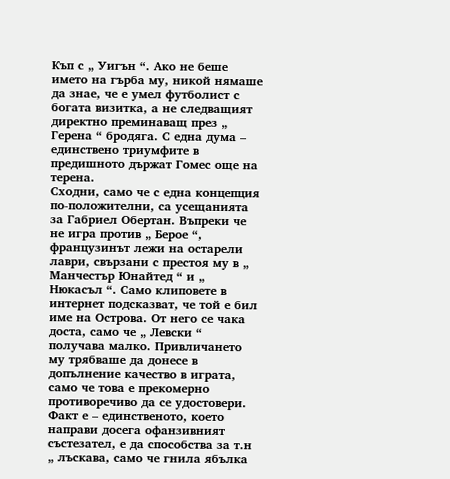Къп с „ Уигън “. Ако не беше името на гърба му, никой нямаше да знае, че е умел футболист с богата визитка, а не следващият директно преминаващ през „ Герена “ бродяга. С една дума – единствено триумфите в предишното държат Гомес още на терена.
Сходни, само че с една концепция по-положителни, са усещанията за Габриел Обертан. Въпреки че не игра против „ Берое “, французинът лежи на остарели лаври, свързани с престоя му в „ Манчестър Юнайтед “ и „ Нюкасъл “. Само клиповете в интернет подсказват, че той е бил име на Острова. От него се чака доста, само че „ Левски “ получава малко. Привличането му трябваше да донесе в допълнение качество в играта, само че това е прекомерно противоречиво да се удостовери. Факт е – единственото, което направи досега офанзивният състезател, е да способства за т.н „ лъскава, само че гнила ябълка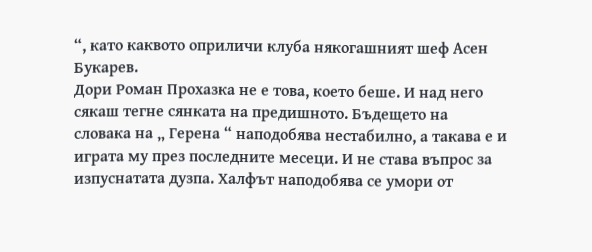“, като каквото оприличи клуба някогашният шеф Асен Букарев.
Дори Роман Прохазка не е това, което беше. И над него сякаш тегне сянката на предишното. Бъдещето на словака на „ Герена “ наподобява нестабилно, а такава е и играта му през последните месеци. И не става въпрос за изпуснатата дузпа. Халфът наподобява се умори от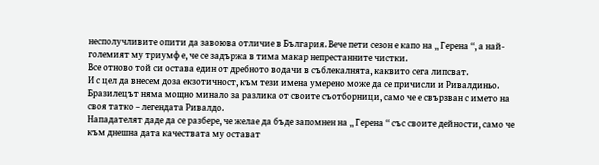несполучливите опити да завоюва отличие в България. Вече пети сезон е капо на „ Герена “, а най-големият му триумф е, че се задържа в тима макар непрестанните чистки.
Все отново той си остава един от дребното водачи в съблекалнята, каквито сега липсват.
И с цел да внесем доза екзотичност, към тези имена умерено може да се причисли и Ривалдиньо. Бразилецът няма мощно минало за разлика от своите съотборници, само че е свързван с името на своя татко – легендата Ривалдо.
Нападателят даде да се разбере, че желае да бъде запомнен на „ Герена “ със своите дейности, само че към днешна дата качествата му остават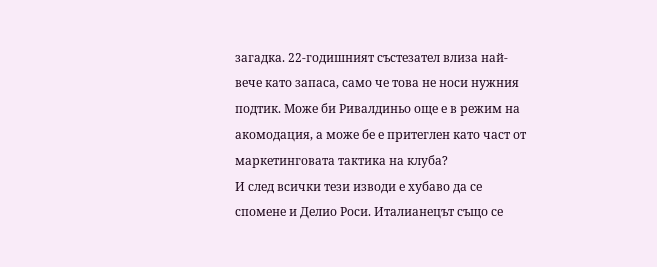загадка. 22-годишният състезател влиза най-вече като запаса, само че това не носи нужния подтик. Може би Ривалдиньо още е в режим на акомодация, а може бе е притеглен като част от маркетинговата тактика на клуба?
И след всички тези изводи е хубаво да се спомене и Делио Роси. Италианецът също се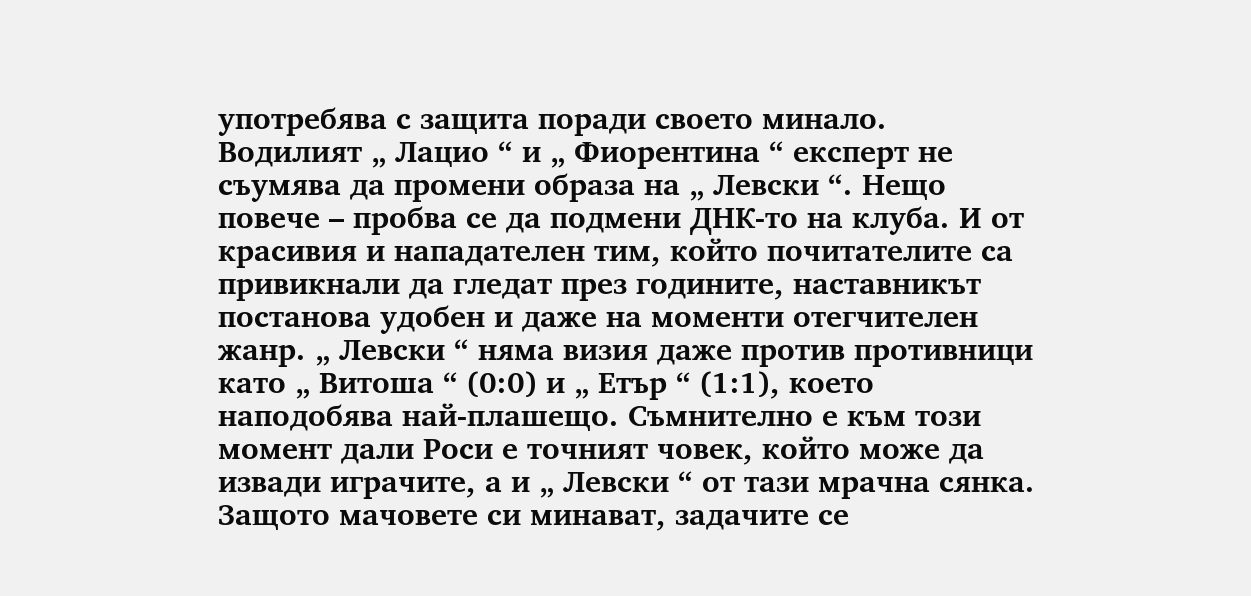употребява с защита поради своето минало. Водилият „ Лацио “ и „ Фиорентина “ експерт не съумява да промени образа на „ Левски “. Нещо повече – пробва се да подмени ДНК-то на клуба. И от красивия и нападателен тим, който почитателите са привикнали да гледат през годините, наставникът постанова удобен и даже на моменти отегчителен жанр. „ Левски “ няма визия даже против противници като „ Витоша “ (0:0) и „ Етър “ (1:1), което наподобява най-плашещо. Съмнително е към този момент дали Роси е точният човек, който може да извади играчите, а и „ Левски “ от тази мрачна сянка. Защото мачовете си минават, задачите се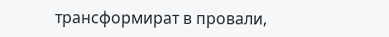трансформират в провали,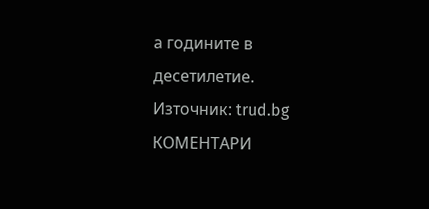а годините в десетилетие.
Източник: trud.bg
КОМЕНТАРИ